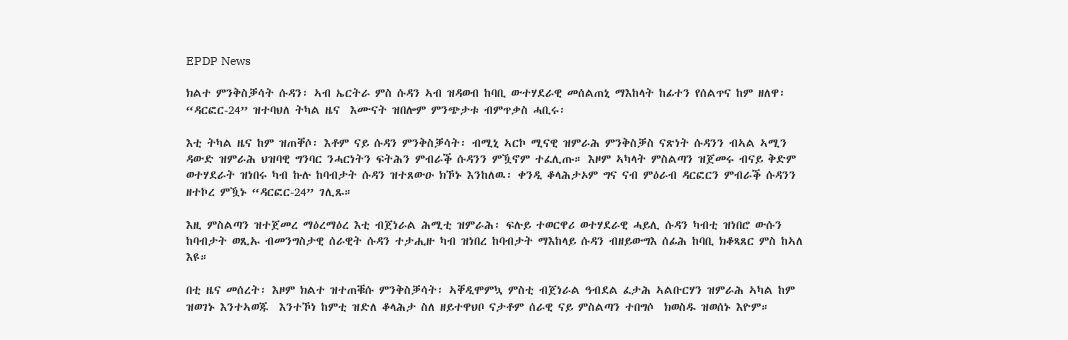EPDP News

ክልተ ምንቅስቓሳት ሱዳን፡ ኣብ ኤርትራ ምስ ሱዳን ኣብ ዝዳወብ ከባቢ ውተሃደራዊ መሰልጠኒ ማእከላት ከፊተን የሰልጥና ከም ዘለዋ፡ “ዳርፎር-24” ዝተባህለ ትካል ዜና  እሙናት ዝበሎም ምንጭታቱ ብምጥቃስ ሓቢሩ፡

እቲ ትካል ዜና ከም ዝጠቐሶ፡ እቶም ናይ ሱዳን ምንቅስቓሳት፡ ብሚኒ ኣርኮ ሚናዊ ዝምራሕ ምንቅስቓስ ናጽነት ሱዳንን ብኣል ኣሚን ዳውድ ዝምራሕ ህዝባዊ ግንባር ንሓርነትን ፍትሕን ምብራቕ ሱዳንን ምዃኖም ተፈሊጡ። እዞም ኣካላት ምስልጣን ዝጀመሩ ብናይ ቅድም ወተሃደራት ዝነበሩ ካብ ኩሉ ከባብታት ሱዳን ዝተጸውዑ ክኾኑ እንከለዉ፡ ቀንዲ ቆላሕታኦም ግና ናብ ምዕራብ ዳርፎርን ምብራቕ ሱዳንን ዘተኮረ ምዃኑ “ዳርፎር-24” ገሊጹ።

እዚ ምስልጣን ዝተጀመረ ማዕረማዕረ እቲ ብጀነራል ሕሚቲ ዝምራሕ፡ ፍሉይ ተወርዋሪ ወተሃደራዊ ሓይሊ ሱዳን ካብቲ ዝነበሮ ውሱን ከባብታት ወጺኡ ብመንግስታዊ ሰራዊት ሱዳን ተታሒዙ ካብ ዝነበረ ከባብታት ማእከላይ ሱዳን ብዘይውግእ ሰፊሕ ከባቢ ክቆጻጸር ምስ ከኣለ እዩ።

በቲ ዜና መሰረት፡ እዞም ክልተ ዝተጠቑሱ ምንቅስቓሳት፡ ኣቐዲሞምኳ ምስቲ ብጀነራል ዓብደል ፈታሕ ኣልቡርሃን ዝምራሕ ኣካል ከም ዝወገኑ እንተኣወጁ  እንተኾነ ከምቲ ዝድለ ቆላሕታ ስለ ዘይተዋህቦ ናታቶም ሰራዊ ናይ ምስልጣን ተበግሶ  ክወስዱ ዝወሰኑ እዮም።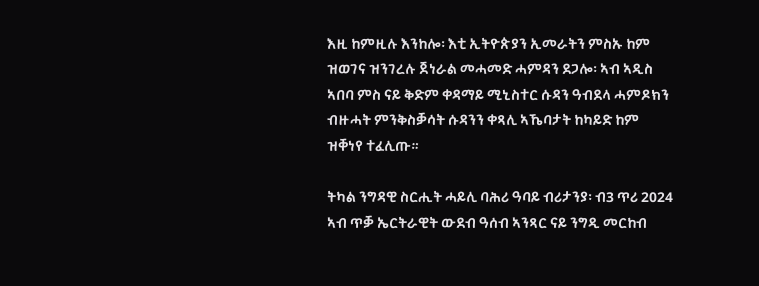እዚ ከምዚሉ እንከሎ፡ እቲ ኢትዮጵያን ኢመራትን ምስኡ ከም ዝወገና ዝንገረሉ ጀነራል መሓመድ ሓምዳን ደጋሎ፡ ኣብ ኣዲስ ኣበባ ምስ ናይ ቅድም ቀዳማይ ሚኒስተር ሱዳን ዓብደላ ሓምዶክን ብዙሓት ምንቅስቓሳት ሱዳንን ቀጻሊ ኣኼባታት ከካይድ ከም ዝቐነየ ተፈሊጡ።

ትካል ንግዳዊ ስርሒት ሓይሊ ባሕሪ ዓባይ ብሪታንያ፡ ብ3 ጥሪ 2024 ኣብ ጥቓ ኤርትራዊት ውደብ ዓሰብ ኣንጻር ናይ ንግዲ መርከብ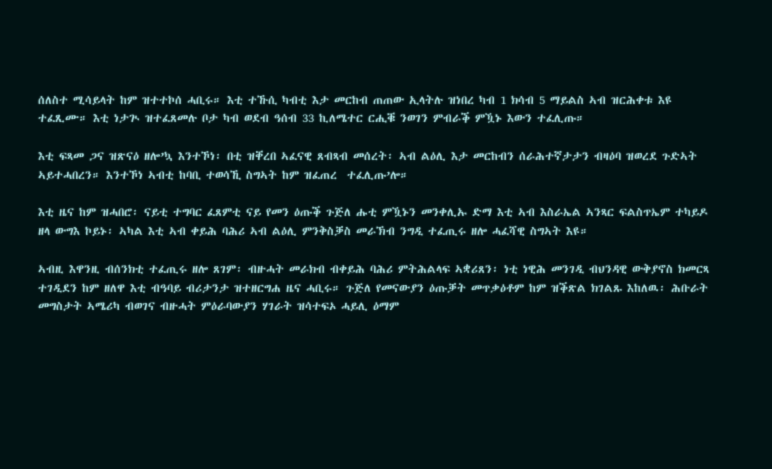ሰለስተ ሚሳይላት ከም ዝተተኮሰ ሓቢሩ። እቲ ተኹሲ ካብቲ እታ መርከብ ጠጠው ኢላትሉ ዝነበረ ካብ 1 ክሳብ 5 ማይልስ ኣብ ዝርሕቀቱ እዩ ተፈጺሙ። እቲ ነታጒ ዝተፈጸመሉ ቦታ ካብ ወደብ ዓሰብ 33 ኪለሜተር ርሒቑ ንወገን ምብራቕ ምዃኑ እውን ተፈሊጡ።

እቲ ፍጻመ ጋና ዝጽናዕ ዘሎ’ኳ እንተኾነ፡ በቲ ዝቐረበ ኣፈናዊ ጸብጻብ መሰረት፡ ኣብ ልዕሊ እታ መርከብን ሰራሕተኛታታን ብዛዕባ ዝወረደ ጉድኣት ኣይተሓበረን። እንተኾነ ኣብቲ ከባቢ ተወሳኺ ስግኣት ከም ዝፈጠረ  ተፈሊጡ’ሎ።

እቲ ዜና ከም ዝሓበሮ፡ ናይቲ ተግባር ፈጸምቲ ናይ የመን ዕጡቕ ጉጅለ ሑቲ ምዃኑን መንቀሊኡ ድማ እቲ ኣብ እስራኤል ኣንጻር ፍልስጥኤም ተካይዶ ዘላ ውግእ ኮይኑ፡ ኣካል እቲ ኣብ ቀይሕ ባሕሪ ኣብ ልዕሊ ምንቅስቓስ መራኽብ ንግዲ ተፈጢሩ ዘሎ ሓፈሻዊ ስግኣት እዩ።

ኣብዚ እዋንዚ ብሰንክቲ ተፈጢሩ ዘሎ ጸገም፡ ብዙሓት መራክብ ብቀይሕ ባሕሪ ምትሕልላፍ ኣቋሪጸን፡ ነቲ ነዊሕ መንገዲ ብህንዳዊ ውቅያኖስ ክመርጻ ተገዲደን ከም ዘለዋ እቲ ብዓባይ ብሪታንታ ዝተዘርግሐ ዜና ሓቢሩ። ጉጅለ የመናውያን ዕጡቓት መጥቃዕቶም ከም ዝቕጽል ክገልጹ እከለዉ፡ ሕቡራት መግስታት ኣሜሪካ ብወገና ብዙሓት ምዕራባውያን ሃገራት ዝሳተፍኦ ሓይሊ ዕማም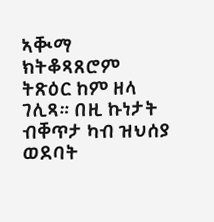ኣቚማ ክትቆጻጸሮም ትጽዕር ከም ዘላ ገሊጻ። በዚ ኩነታት ብቐጥታ ካብ ዝህሰያ ወደባት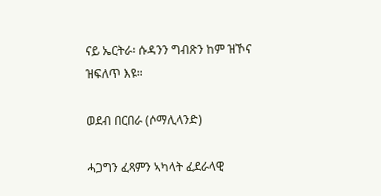ናይ ኤርትራ፡ ሱዳንን ግብጽን ከም ዝኾና ዝፍለጥ እዩ።

ወደብ በርበራ (ሶማሊላንድ)

ሓጋግን ፈጻምን ኣካላት ፈደራላዊ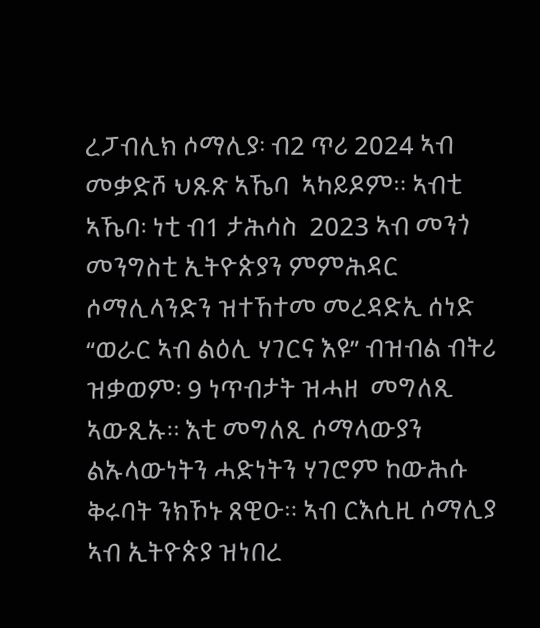ረፓብሊክ ሶማሊያ፡ ብ2 ጥሪ 2024 ኣብ መቃድሾ ህጹጽ ኣኼባ  ኣካይዶም። ኣብቲ ኣኼባ፡ ነቲ ብ1 ታሕሳስ  2023 ኣብ መንጎ መንግስቲ ኢትዮጵያን ምምሕዳር ሶማሊላንድን ዝተኸተመ መረዳድኢ ሰነድ “ወራር ኣብ ልዕሊ ሃገርና እዩ” ብዝብል ብትሪ ዝቃወም፡ 9 ነጥብታት ዝሓዘ  መግለጺ ኣውጺኡ። እቲ መግለጺ ሶማላውያን ልኡላውነትን ሓድነትን ሃገሮም ከውሕሱ ቅሩባት ንክኾኑ ጸዊዑ። ኣብ ርእሲዚ ሶማሊያ  ኣብ ኢትዮጵያ ዝነበረ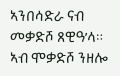ኣንበሳድራ ናብ መቃድሾ ጸዊዓ’ላ። ኣብ ሞቃድሾ ንዘሎ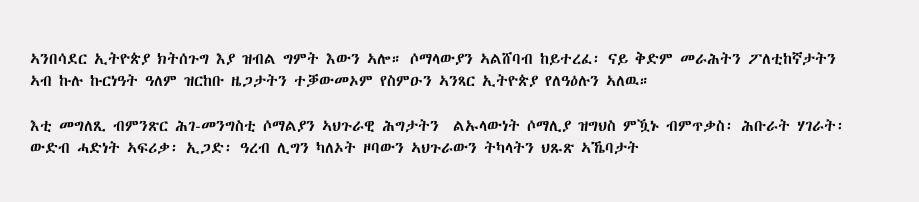ኣንበሳደር ኢትዮጵያ ክትሰጉግ እያ ዝብል ግምት እውን ኣሎ። ሶማላውያን ኣልሸባብ ከይተረፈ፡ ናይ ቅድም መራሕትን ፖለቲከኛታትን ኣብ ኩሉ ኩርነዓት ዓለም ዝርከቡ ዜጋታትን ተቓውመኦም የስምዑን ኣንጻር ኢትዮጵያ የለዓዕሉን ኣለዉ።

እቲ መግለጺ ብምንጽር ሕገ-መንግስቲ ሶማልያን ኣህጉራዊ ሕግታትን  ልኡላውነት ሶማሊያ ዝግህስ ምዃኑ ብምጥቃስ፡ ሕቡራት ሃገራት፡ ውድብ ሓድነት ኣፍሪቃ፡ ኢጋድ፡ ዓረብ ሊግን ካለኦት ዞባውን ኣህጉራውን ትካላትን ህጹጽ ኣኼባታት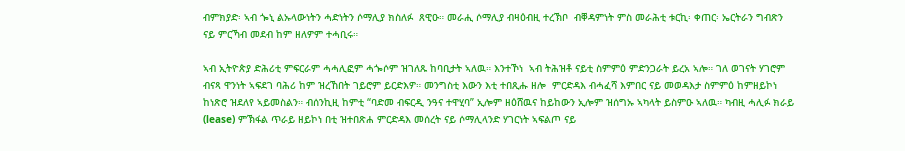ብምክያድ፡ ኣብ ጐኒ ልኡላውነትን ሓድነትን ሶማሊያ ክስለፉ  ጸዊዑ። መራሒ ሶማሊያ ብዛዕብዚ ተረኽቦ  ብቐዳምነት ምስ መራሕቲ ቱርኪ፡ ቀጠር፡ ኤርትራን ግብጽን ናይ ምርኻብ መደብ ከም ዘለዎም ተሓቢሩ።

ኣብ ኢትዮጵያ ድሕሪቲ ምፍርራም ሓሓሊፎም ሓጐሶም ዝገለጹ ከባቢታት ኣለዉ። እንተኾነ  ኣብ ትሕዝቶ ናይቲ ስምምዕ ምድንጋራት ይረአ ኣሎ። ገለ ወገናት ሃገሮም ብናጻ ዋንነት ኣፍደገ ባሕሪ ከም ዝረኸበት ገይሮም ይርድእዎ። መንግስቲ እውን እቲ ተበጺሑ ዘሎ  ምርድዳእ ብሓፈሻ እምበር ናይ መወዳእታ ስምምዕ ከምዘይኮነ ከነጽሮ ዝደለየ ኣይመስልን። ብሰንኪዚ ከምቲ “ባድመ ብፍርዲ ንዓና ተዋሂባ” ኢሎም ዘዕሸዉና ከይከውን ኢሎም ዝሰግኡ ኣካላት ይስምዑ ኣለዉ። ካብዚ ሓሊፉ ክራይ (lease) ምኽፋል ጥራይ ዘይኮነ በቲ ዝተበጽሐ ምርድዳእ መሰረት ናይ ሶማሊላንድ ሃገርነት ኣፍልጦ ናይ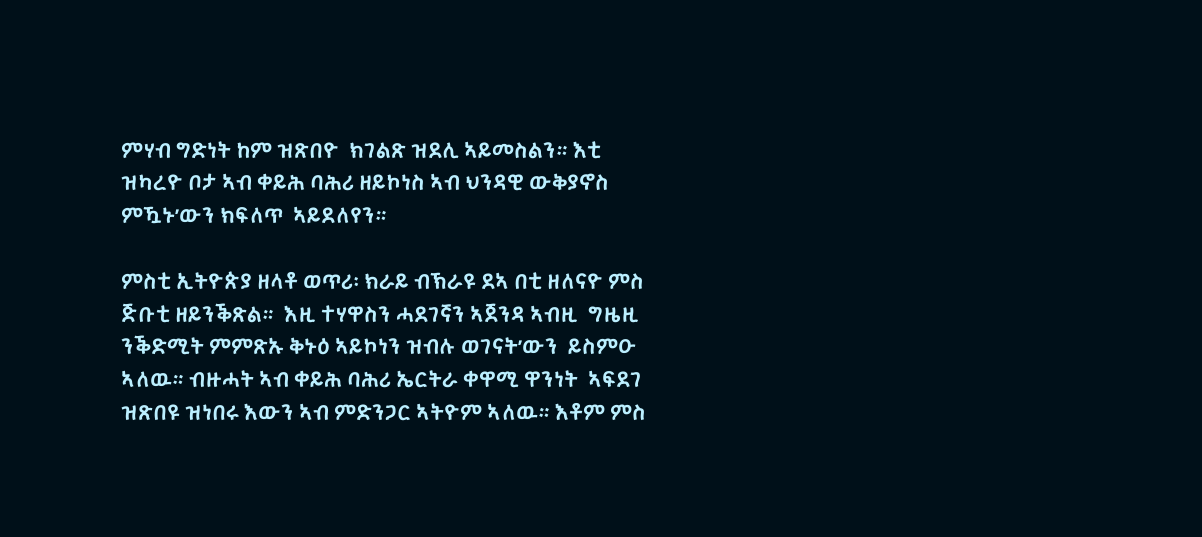ምሃብ ግድነት ከም ዝጽበዮ  ክገልጽ ዝደሊ ኣይመስልን። እቲ ዝካረዮ ቦታ ኣብ ቀይሕ ባሕሪ ዘይኮነስ ኣብ ህንዳዊ ውቅያኖስ ምዃኑ’ውን ክፍለጥ  ኣይደለየን።

ምስቲ ኢትዮጵያ ዘላቶ ወጥሪ፡ ክራይ ብኽራዩ ደኣ በቲ ዘለናዮ ምስ ጅቡቲ ዘይንቕጽል።  እዚ ተሃዋስን ሓደገኛን ኣጀንዳ ኣብዚ  ግዜዚ ንቕድሚት ምምጽኡ ቅኑዕ ኣይኮነን ዝብሉ ወገናት’ውን  ይስምዑ ኣለዉ። ብዙሓት ኣብ ቀይሕ ባሕሪ ኤርትራ ቀዋሚ ዋንነት  ኣፍደገ ዝጽበዩ ዝነበሩ እውን ኣብ ምድንጋር ኣትዮም ኣለዉ። እቶም ምስ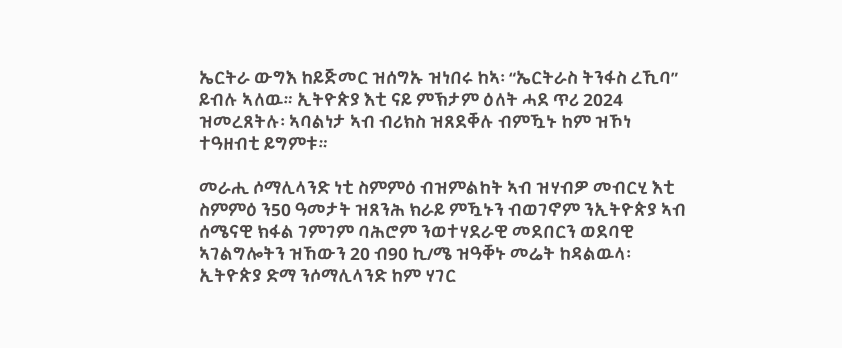ኤርትራ ውግእ ከይጅመር ዝሰግኡ ዝነበሩ ከኣ፡ “ኤርትራስ ትንፋስ ረኺባ” ይብሉ ኣለዉ። ኢትዮጵያ እቲ ናይ ምኽታም ዕለት ሓደ ጥሪ 2024 ዝመረጸትሉ፡ ኣባልነታ ኣብ ብሪክስ ዝጸደቐሉ ብምዃኑ ከም ዝኾነ ተዓዘብቲ ይግምቱ።

መራሒ ሶማሊላንድ ነቲ ስምምዕ ብዝምልከት ኣብ ዝሃብዎ መብርሂ እቲ ስምምዕ ን50 ዓመታት ዝጸንሕ ክራይ ምዃኑን ብወገኖም ንኢትዮጵያ ኣብ ሰሜናዊ ክፋል ገምገም ባሕሮም ንወተሃደራዊ መደበርን ወደባዊ ኣገልግሎትን ዝኸውን 20 ብ90 ኪ/ሜ ዝዓቐኑ መሬት ከዳልዉላ፡ ኢትዮጵያ ድማ ንሶማሊላንድ ከም ሃገር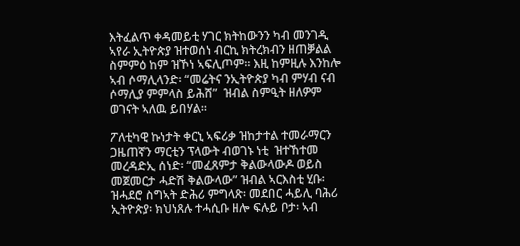እትፈልጥ ቀዳመይቲ ሃገር ክትከውንን ካብ መንገዲ ኣየራ ኢትዮጵያ ዝተወሰነ ብርኪ ክትረክብን ዘጠቓልል ስምምዕ ከም ዝኾነ ኣፍሊጦም። እዚ ከምዚሉ እንከሎ ኣብ ሶማሊላንድ፡ “መሬትና ንኢትዮጵያ ካብ ምሃብ ናብ ሶማሊያ ምምላስ ይሕሸ”  ዝብል ስምዒት ዘለዎም ወገናት ኣለዉ ይበሃል።

ፖለቲካዊ ኩነታት ቀርኒ ኣፍሪቃ ዝከታተል ተመራማርን ጋዜጠኛን ማርቲን ፕላውት ብወገኑ ነቲ  ዝተኸተመ መረዳድኢ ሰነድ፡ “መፈጸምታ ቅልውላውዶ ወይስ መጀመርታ ሓድሽ ቅልውላው” ዝብል ኣርእስቲ ሂቡ፡  ዝሓደሮ ስግኣት ድሕሪ ምግላጽ፡ መደበር ሓይሊ ባሕሪ ኢትዮጵያ፡ ክህነጸሉ ተሓሲቡ ዘሎ ፍሉይ ቦታ፡ ኣብ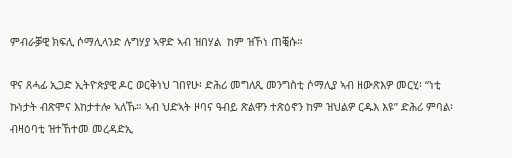ምብራቓዊ ክፍሊ ሶማሊላንድ ሉግሃያ ኣዋድ ኣብ ዝበሃል  ከም ዝኾነ ጠቒሱ።

ዋና ጸሓፊ ኢጋድ ኢትዮጵያዊ ዶር ወርቅነህ ገበየሁ፡ ድሕሪ መግለጺ መንግስቲ ሶማሊያ ኣብ ዘውጽእዎ መርሂ፡ “ነቲ ኩነታት ብጽሞና እከታተሎ ኣለኹ። ኣብ ህድኣት ዞባና ዓብይ ጽልዋን ተጽዕኖን ከም ዝህልዎ ርዱእ እዩ” ድሕሪ ምባል፡ ብዛዕባቲ ዝተኸተመ መረዳድኢ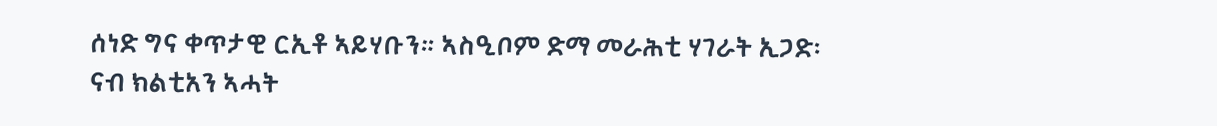ሰነድ ግና ቀጥታዊ ርኢቶ ኣይሃቡን። ኣስዒቦም ድማ መራሕቲ ሃገራት ኢጋድ፡ ናብ ክልቲአን ኣሓት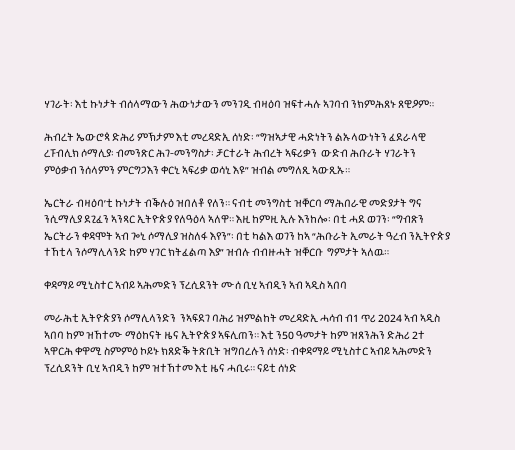ሃገራት፡ እቲ ኩነታት ብሰላማውን ሕውነታውን መንገዲ ብዛዕባ ዝፍተሓሉ ኣገባብ ንክምሕጸኑ ጸዊዖም።

ሕብረት ኤውሮጳ ድሕሪ ምኽታም እቲ መረዳድኢ ሰነድ፡ “ግዝኣታዊ ሓድነትን ልኡላውነትን ፈደራላዊ ረፑብሊክ ሶማሊያ፡ ብመንጽር ሕገ-መንግስታ፡ ቻርተራት ሕብረት ኣፍሪቃን  ውድብ ሕቡራት ሃገራትን ምዕቃብ ንሰላምን ምርግጋእን ቀርኒ ኣፍሪቃ ወሳኒ እዩ” ዝብል መግለጺ ኣውጺኡ።

ኤርትራ ብዛዕባ’ቲ ኩነታት ብቕሉዕ ዝበለቶ የለን። ናብቲ መንግስቲ ዝቐርባ ማሕበራዊ መድያታት ግና ንሲማሊያ ደጊፈን ኣንጻር ኢትዮጵያ የለዓዕላ ኣለዋ። እዚ ከምዚ ኢሉ እንከሎ፡ በቲ ሓደ ወገን፡ “ግብጽን ኤርትራን ቀዳሞት ኣብ ጐኒ ሶማሊያ ዝስለፋ እየን”፡ በቲ ካልእ ወገን ከኣ “ሕቡራት ኢመራት ዓረብ ንኢትዮጵያ ተኸቲላ ንሶማሊላንድ ከም ሃገር ክትፈልጣ እያ” ዝብሉ ብብዙሓት ዝቐርቡ  ግምታት ኣለዉ።

ቀዳማይ ሚኒስተር ኣብይ ኣሕመድን ፕረሲደንት ሙሰ ቢሂ ኣብዲን ኣብ ኣዲስ ኣበባ

መራሕቲ ኢትዮጵያን ሶማሊላንድን  ንኣፍደገ ባሕሪ ዝምልከት መረዳድኢ ሓሳብ ብ1 ጥሪ 2024 ኣብ ኣዲስ ኣበባ ከም ዝኸተሙ ማዕከናት ዜና ኢትዮጵያ ኣፍሊጠን። እቲ ን50 ዓመታት ከም ዝጸንሕን ድሕሪ 2ተ ኣዋርሕ ቀዋሚ ስምምዕ ኮይኑ ክጸድቕ ትጽቢት ዝግበረሉን ሰነድ፡ ብቀዳማይ ሚኒስተር ኣብይ ኣሕመድን ፕረሲደንት ቢሂ ኣብዲን ከም ዝተኸተመ እቲ ዜና ሓቢሩ። ናይቲ ሰነድ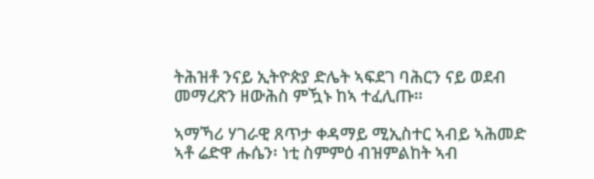ትሕዝቶ ንናይ ኢትዮጵያ ድሌት ኣፍደገ ባሕርን ናይ ወደብ መማረጽን ዘውሕስ ምዃኑ ከኣ ተፈሊጡ።

ኣማኻሪ ሃገራዊ ጸጥታ ቀዳማይ ሚኢስተር ኣብይ ኣሕመድ ኣቶ ሬድዋ ሑሴን፡ ነቲ ስምምዕ ብዝምልከት ኣብ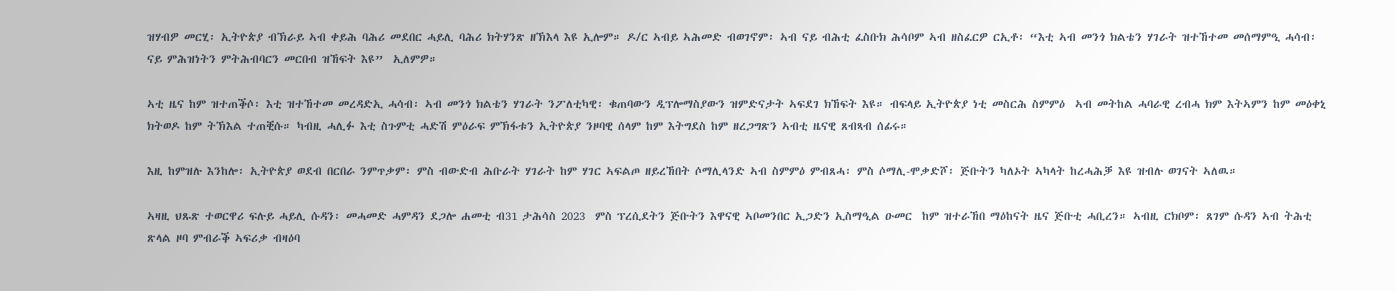ዝሃብዎ መርሂ፡ ኢትዮጵያ ብኽራይ ኣብ ቀይሕ ባሕሪ መደበር ሓይሊ ባሕሪ ክትሃንጽ ዘኽእላ እዩ ኢሎም። ዶ/ር ኣብይ ኣሕመድ ብወገኖም፡ ኣብ ናይ ብሕቲ ፈስቡክ ሕሳቦም ኣብ ዘስፈርዎ ርኢቶ፡ “እቲ ኣብ መንጎ ክልቴን ሃገራት ዝተኸተመ መሰማምዒ ሓሳብ፡ ናይ ምሕዝነትን ምትሕብባርን መርበብ ዝኸፍት እዩ”  ኢለምዎ።

ኣቲ ዜና ከም ዝተጠቕሶ፡ እቲ ዝተኸተመ መረዳድኢ ሓሳብ፡ ኣብ መንጎ ክልቴን ሃገራት ንፖለቲካዊ፡ ቁጠባውን ዲፕሎማስያውን ዝምድናታት ኣፍደገ ክኸፍት እዩ። ብፍላይ ኢትዮጵያ ነቲ መስርሕ ስምምዕ  ኣብ መትከል ሓባራዊ ረብሓ ክም እትኣምን ከም መዕቀኒ ክትወዶ ከም ትኽእል ተጠቒሱ። ካብዚ ሓሊፉ እቲ ስጉምቲ ሓድሽ ምዕራፍ ምኽፋቱን ኢትዮጵያ ንዞባዊ ሰላም ከም እትግደስ ከም ዘረጋግጽን ኣብቲ ዜናዊ ጸብጻብ ሰፊሩ።

እዚ ከምዝሉ እንከሎ፡ ኢትዮጵያ ወደብ በርበራ ንምጥቃም፡ ምስ ብውድብ ሕቡራት ሃገራት ከም ሃገር ኣፍልጦ ዘይረኸበት ሶማሊላንድ ኣብ ስምምዕ ምብጸሓ፡ ምስ ሶማሊ-ሞቃድሾ፡ ጅቡትን ካለኦት ኣካላት ከረሓሕቓ እዩ ዝብሉ ወገናት ኣለዉ።

ኣዛዚ ህጹጽ ተወርዋሪ ፍሉይ ሓይሊ ሱዳን፡ መሓመድ ሓምዳን ደጋሎ ሐመቲ ብ31 ታሕሳስ 2023  ምስ ፕረሲደትን ጅቡትን እዋናዊ ኣቦመንበር ኢጋድን ኢስማዒል ዑመር  ከም ዝተራኸበ ማዕከናት ዜና ጅቡቲ ሓቢረን። ኣብዚ ርክቦም፡ ጸገም ሱዳን ኣብ ትሕቲ ጽላል ዞባ ምብራቕ ኣፍሪቃ ብዛዕባ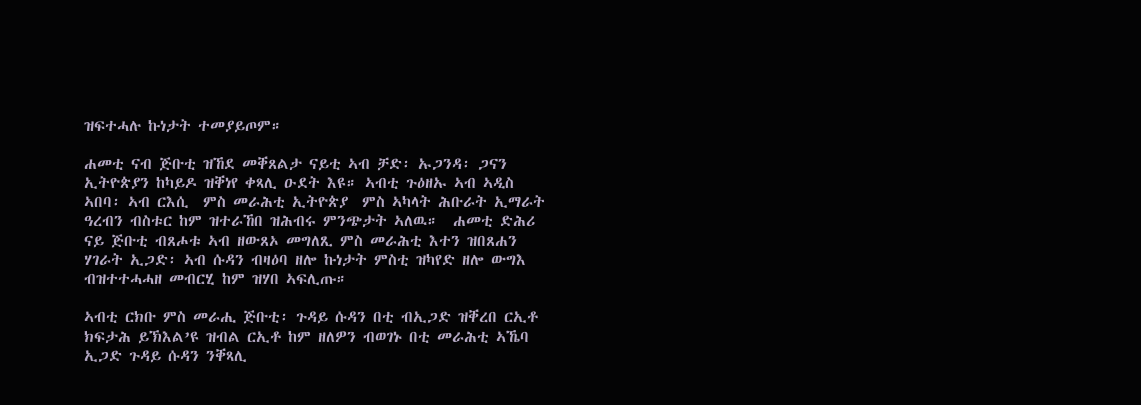ዝፍተሓሉ ኩነታት ተመያይጦም።

ሐመቲ ናብ ጅቡቲ ዝኸደ መቐጸልታ ናይቲ ኣብ ቻድ፡ ኡጋንዳ፡ ጋናን ኢትዮጵያን ከካይዶ ዝቐነየ ቀጻሊ ዑደት እዩ። ኣብቲ ጉዕዘኡ ኣብ ኣዲስ ኣበባ፡ ኣብ ርእሲ  ምስ መራሕቲ ኢትዮጵያ  ምስ ኣካላት ሕቡራት ኢማራት ዓረብን ብስቱር ከም ዝተራኸበ ዝሕብሩ ምንጭታት ኣለዉ።  ሐመቲ ድሕሪ ናይ ጅቡቲ ብጸሖቱ ኣብ ዘውጸኦ መግለጺ ምስ መራሕቲ እተን ዝበጸሐን ሃገራት ኢጋድ፡ ኣብ ሱዳን ብዛዕባ ዘሎ ኩነታት ምስቲ ዝካየድ ዘሎ ውግእ ብዝተተሓሓዘ መብርሂ ከም ዝሃበ ኣፍሊጡ።

ኣብቲ ርክቡ ምስ መራሒ ጅቡቲ፡ ጉዳይ ሱዳን በቲ ብኢጋድ ዝቐረበ ርኢቶ ክፍታሕ ይኽእል’ዩ ዝብል ርኢቶ ከም ዘለዎን ብወገኑ በቲ መራሕቲ ኣኼባ ኢጋድ ጉዳይ ሱዳን ንቐጻሊ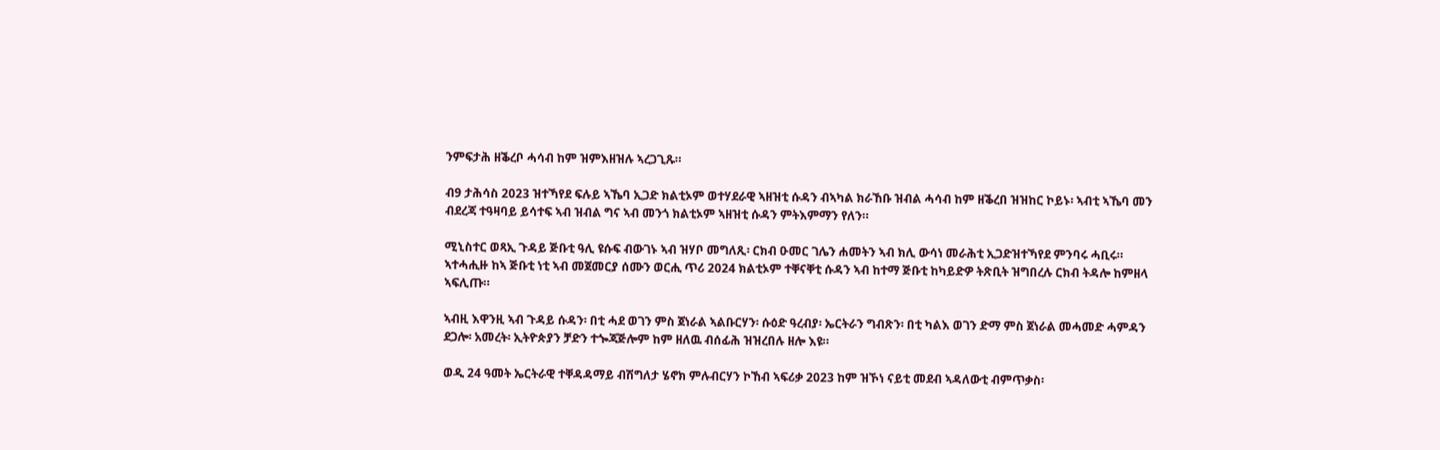ንምፍታሕ ዘቕረቦ ሓሳብ ከም ዝምእዘዝሉ ኣረጋጊጹ።

ብ9 ታሕሳስ 2023 ዝተኻየደ ፍሉይ ኣኼባ ኢጋድ ክልቲኦም ወተሃደራዊ ኣዘዝቲ ሱዳን ብኣካል ክራኸቡ ዝብል ሓሳብ ከም ዘቕረበ ዝዝከር ኮይኑ፡ ኣብቲ ኣኼባ መን ብደረጃ ተዓዛባይ ይሳተፍ ኣብ ዝብል ግና ኣብ መንጎ ክልቲኦም ኣዘዝቲ ሱዳን ምትእምማን የለን።

ሚኒስተር ወጻኢ ጉዳይ ጅቡቲ ዓሊ ዩሱፍ ብውገኑ ኣብ ዝሃቦ መግለጺ፡ ርክብ ዑመር ገሌን ሐመትን ኣብ ክሊ ውሳነ መራሕቲ ኢጋድዝተኻየደ ምንባሩ ሓቢሩ። ኣተሓሒዙ ከኣ ጅቡቲ ነቲ ኣብ መጀመርያ ሰሙን ወርሒ ጥሪ 2024 ክልቲኦም ተቐናቐቲ ሱዳን ኣብ ከተማ ጅቡቲ ከካይድዎ ትጽቢት ዝግበረሉ ርክብ ትዳሎ ከምዘላ ኣፍሊጡ።

ኣብዚ እዋንዚ ኣብ ጉዳይ ሱዳን፡ በቲ ሓደ ወገን ምስ ጀነራል ኣልቡርሃን፡ ሱዕድ ዓረብያ፡ ኤርትራን ግብጽን፡ በቲ ካልእ ወገን ድማ ምስ ጀነራል መሓመድ ሓምዳን ደጋሎ፡ አመረት፡ ኢትዮጵያን ቻድን ተጐጃጅሎም ከም ዘለዉ ብሰፊሕ ዝዝረበሉ ዘሎ እዩ።

ወዲ 24 ዓመት ኤርትራዊ ተቐዳዳማይ ብሽግለታ ሄኖክ ምሉብርሃን ኮኸብ ኣፍሪቃ 2023 ከም ዝኾነ ናይቲ መደብ ኣዳለውቲ ብምጥቃስ፡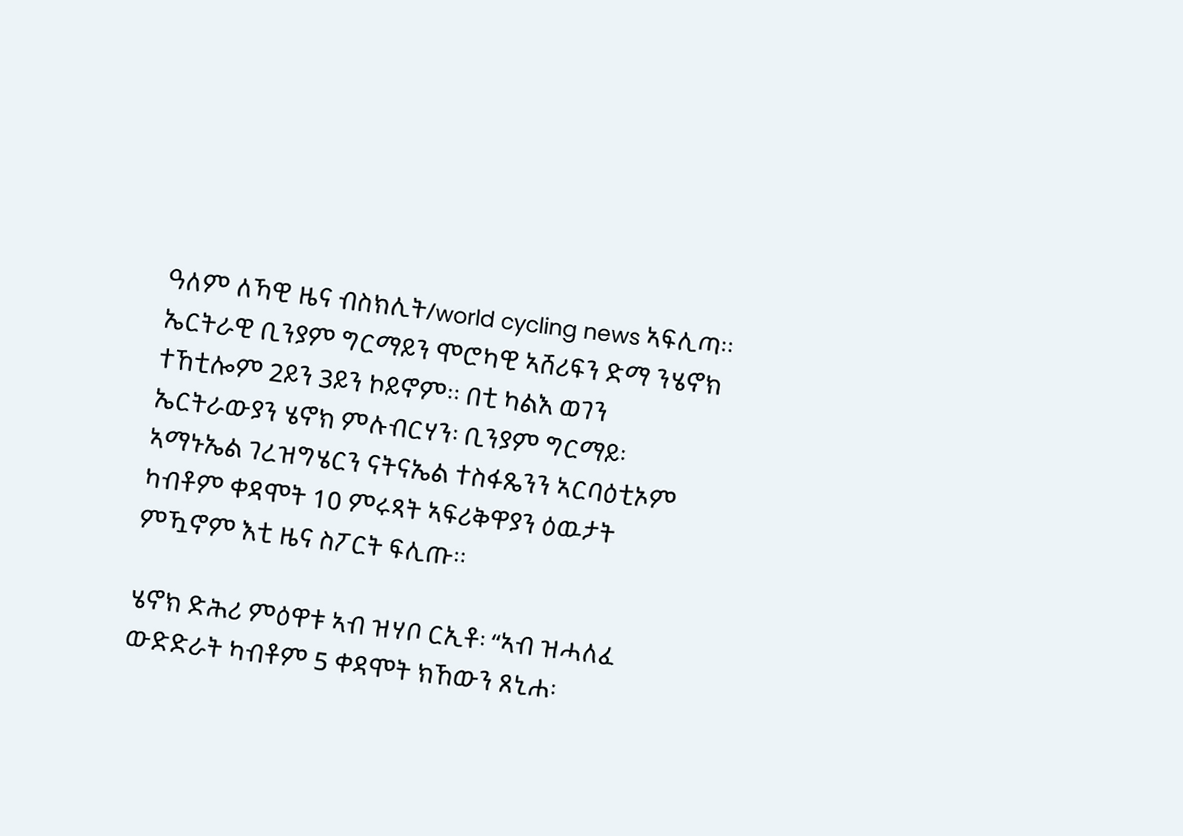ዓለም ለኻዊ ዜና ብስክሊት/world cycling news ኣፍሊጣ። ኤርትራዊ ቢንያም ግርማይን ሞሮካዊ ኣሸሪፍን ድማ ንሄኖክ ተኸቲሎም 2ይን 3ይን ኮይኖም። በቲ ካልእ ወገን ኤርትራውያን ሄኖክ ምሉብርሃን፡ ቢንያም ግርማይ፡ ኣማኑኤል ገረዝግሄርን ናትናኤል ተስፋጼንን ኣርባዕቲኦም ካብቶም ቀዳሞት 10 ምሩጻት ኣፍሪቅዋያን ዕዉታት ምዃኖም እቲ ዜና ስፖርት ፍሊጡ።

ሄኖክ ድሕሪ ምዕዋቱ ኣብ ዝሃቦ ርኢቶ፡ “ኣብ ዝሓለፈ ውድድራት ካብቶም 5 ቀዳሞት ክኸውን ጸኒሐ፡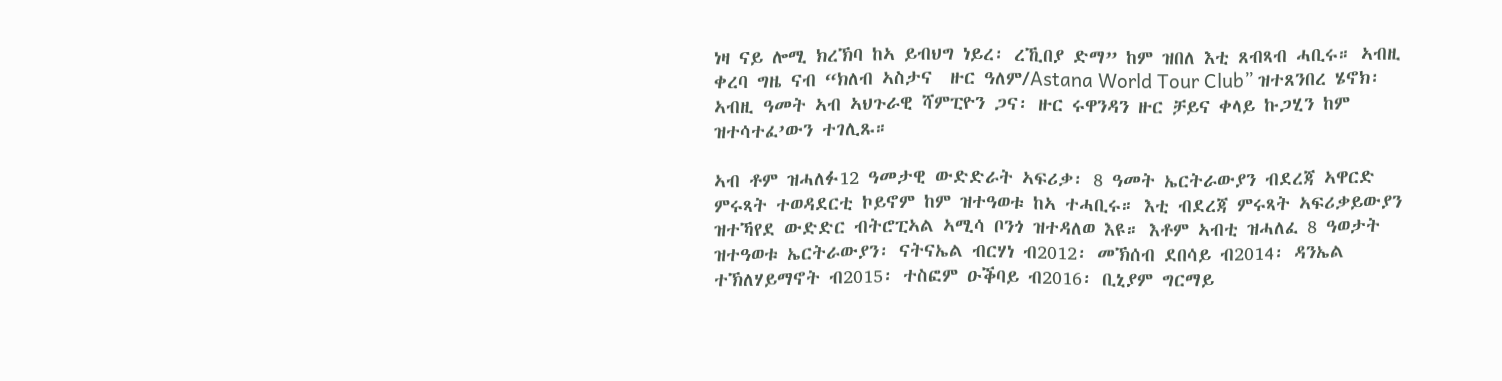ነዛ ናይ ሎሚ ክረኽባ ከኣ ይብህግ ነይረ፡ ረኺበያ ድማ” ከም ዝበለ እቲ ጸብጻብ ሓቢሩ። ኣብዚ ቀረባ ግዜ ናብ “ክለብ ኣስታና  ዙር ዓለም/Astana World Tour Club” ዝተጸንበረ ሄኖክ፡ ኣብዚ ዓመት ኣብ ኣህጉራዊ ሻምፒዮን ጋና፡ ዙር ሩዋንዳን ዙር ቻይና ቀላይ ኩጋሂን ከም ዝተሳተፈ’ውን ተገሊጹ።

ኣብ ቶም ዝሓለፉ12 ዓመታዊ ውድድራት ኣፍሪቃ፡ 8 ዓመት ኤርትራውያን ብደረጃ ኣዋርድ ምሩጻት ተወዳደርቲ ኮይኖም ከም ዝተዓወቱ ከኣ ተሓቢሩ። እቲ ብደረጃ ምሩጻት ኣፍሪቃይውያን ዝተኻየደ ውድድር ብትሮፒኣል ኣሚሳ ቦንጎ ዝተዳለወ እዩ። እቶም ኣብቲ ዝሓለፈ 8 ዓወታት ዝተዓወቱ ኤርትራውያን፡ ናትናኤል ብርሃነ ብ2012፡ መኽሰብ ደበሳይ ብ2014፡ ዳንኤል ተኽለሃይማኖት ብ2015፡ ተስፎም ዑቕባይ ብ2016፡ ቢኒያም ግርማይ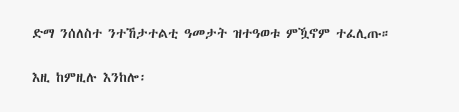ድማ ንሰለስተ ንተኸታተልቲ ዓመታት ዝተዓወቱ ምዃኖም ተፈሊጡ።

እዚ ከምዚሉ እንከሎ፡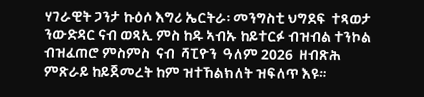ሃገራዊት ጋንታ ኩዕሶ እግሪ ኤርትራ፡ መንግስቲ ህግደፍ  ተጻወታ ንውድዳር ናብ ወጻኢ ምስ ከዱ ኣብኡ ከይተርፉ ብዝብል ተንኮል ብዝፈጠሮ ምስምስ  ናብ  ሻፒዮን  ዓለም 2026  ዘብጽሕ ምጽራይ ከይጀመረት ከም ዝተኸልክለት ዝፍለጥ እዩ።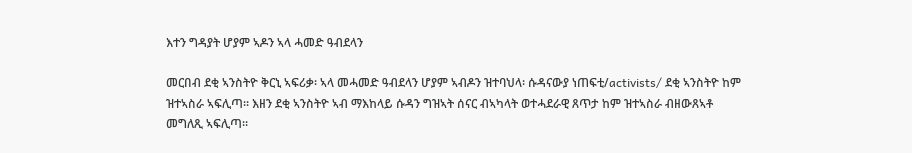እተን ግዳያት ሆያም ኣዶን ኣላ ሓመድ ዓብደላን

መርበብ ደቂ ኣንስትዮ ቅርኒ ኣፍሪቃ፡ ኣላ መሓመድ ዓብደላን ሆያም ኣብዶን ዝተባህላ፡ ሱዳናውያ ነጠፍቲ/activists/ ደቂ ኣንስትዮ ከም ዝተኣስራ ኣፍሊጣ። እዘን ደቂ ኣንስትዮ ኣብ ማእከላይ ሱዳን ግዝኣት ሰናር ብኣካላት ወተሓደራዊ ጸጥታ ከም ዝተኣስራ ብዘውጸኣቶ መግለጺ ኣፍሊጣ።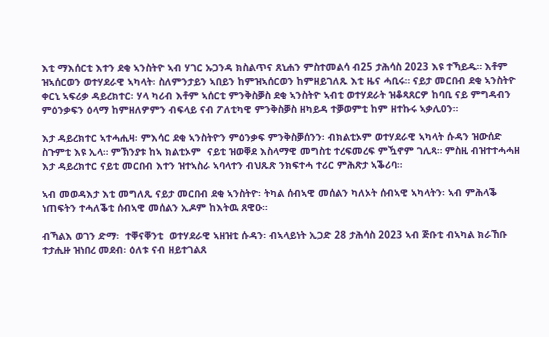እቲ ማእሰርቲ እተን ደቂ ኣንስትዮ ኣብ ሃገር ኡጋንዳ ክስልጥና ጸኒሐን ምስተመልሳ ብ25 ታሕሳስ 2023 እዩ ተኻይዱ። እቶም ዝኣሰርወን ወተሃደራዊ ኣካላት፡ ስለምንታይን ኣበይን ከምዝኣሰርወን ከምዘይገለጹ እቲ ዜና ሓቢሩ። ናይታ መርበብ ደቂ ኣንስትዮ ቀርኒ ኣፍሪቃ ዳይረክተር፡ ሃላ ካሪብ እቶም ኣሰርቲ ምንቅስቓስ ደቂ ኣንስትዮ ኣብቲ ወተሃደራት ዝቆጻጸርዎ ከባቢ ናይ ምግዳብን ምዕንቃፍን ዕላማ ከምዘለዎምን ብፍላይ ናብ ፖለቲካዊ ምንቅስቓስ ዘካይዳ ተቓወምቲ ከም ዘተኩሩ ኣቃሊዐን።

እታ ዳይረክተር ኣተሓሒዛ፡ ምእሳር ደቂ ኣንስትዮን ምዕንቃፍ ምንቅስቓሰንን፡ ብክልቲኦም ወተሃደራዊ ኣካላት ሱዳን ዝውሰድ ስጉምቲ እዩ ኢላ። ምኽንያቱ ከኣ ክልቲኦም  ናይቲ ዝወቐደ እስላማዊ መግስቲ ተረፍመረፍ ምዃኖም ገሊጻ። ምስዚ ብዝተተሓሓዘ እታ ዳይረክተር ናይቲ መርበብ እተን ዝተኣስራ ኣባላተን ብህጹጽ ንክፍተሓ ተሪር ምሕጽታ ኣቕሪባ።

ኣብ መወዳእታ እቲ መግለጺ ናይታ መርበብ ደቂ ኣንስትዮ፡ ትካል ሰብኣዊ መሰልን ካለኦት ሰብኣዊ ኣካላትን፡ ኣብ ምሕላቕ ነጠፍትን ተሓለቕቲ ሰብኣዊ መሰልን ኢዶም ከእትዉ ጸዊዑ።

ብኻልእ ወገን ድማ፡  ተቐናቐንቲ  ወተሃደራዊ ኣዘዝቲ ሱዳን፡ ብኣላይነት ኢጋድ 28 ታሕሳስ 2023 ኣብ ጅቡቲ ብኣካል ክራኸቡ ተታሒዙ ዝነበረ መደብ፡ ዕለቱ ናብ ዘይተገልጸ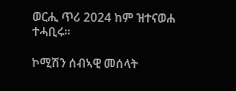ወርሒ ጥሪ 2024 ከም ዝተናወሐ ተሓቢሩ።

ኮሚሽን ሰብኣዊ መሰላት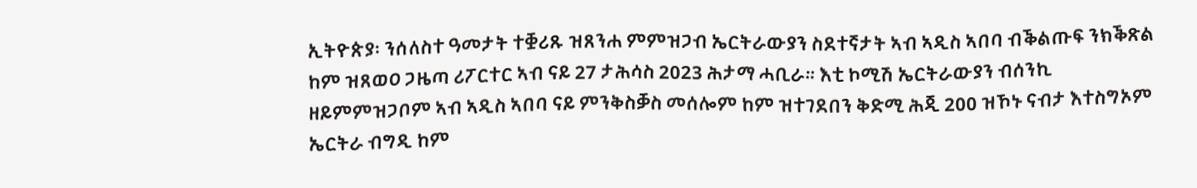ኢትዮጵያ፡ ንሰለስተ ዓመታት ተቛሪጹ ዝጸንሐ ምምዝጋብ ኤርትራውያን ስደተኛታት ኣብ ኣዲስ ኣበባ ብቕልጡፍ ንክቕጽል ከም ዝጸወዐ ጋዜጣ ሪፖርተር ኣብ ናይ 27 ታሕሳስ 2023 ሕታማ ሓቢራ። እቲ ኮሚሽ ኤርትራውያን ብሰንኪ ዘይምምዝጋቦም ኣብ ኣዲስ ኣበባ ናይ ምንቅስቓስ መሰሎም ከም ዝተገደበን ቅድሚ ሕጂ 200 ዝኾኑ ናብታ እተስግኦም ኤርትራ ብግዲ ከም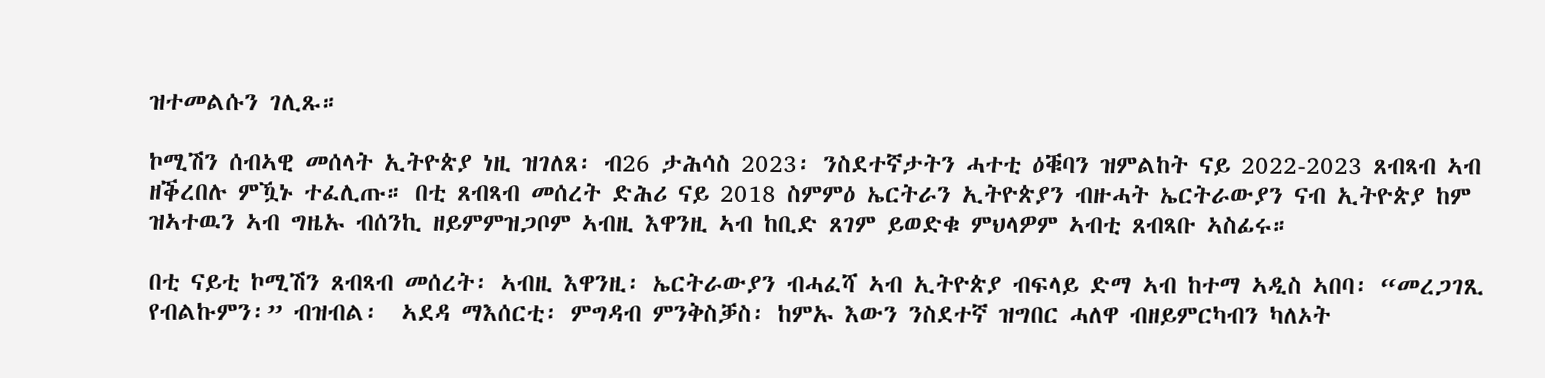ዝተመልሱን ገሊጹ።

ኮሚሽን ሰብኣዊ መሰላት ኢትዮጵያ ነዚ ዝገለጸ፡ ብ26 ታሕሳስ 2023፡ ንስደተኛታትን ሓተቲ ዕቑባን ዝምልከት ናይ 2022-2023 ጸብጻብ ኣብ ዘቕረበሉ ምዃኑ ተፈሊጡ። በቲ ጸብጻብ መሰረት ድሕሪ ናይ 2018 ስምምዕ ኤርትራን ኢትዮጵያን ብዙሓት ኤርትራውያን ናብ ኢትዮጵያ ከም ዝኣተዉን ኣብ ግዜኡ ብሰንኪ ዘይምምዝጋቦም ኣብዚ እዋንዚ ኣብ ከቢድ ጸገም ይወድቁ ምህላዎም ኣብቲ ጸብጻቡ ኣስፊሩ።

በቲ ናይቲ ኮሚሽን ጸብጻብ መሰረት፡ ኣብዚ እዋንዚ፡ ኤርትራውያን ብሓፈሻ ኣብ ኢትዮጵያ ብፍላይ ድማ ኣብ ከተማ ኣዲስ ኣበባ፡ “መረጋገጺ የብልኩምን፡” ብዝብል፡  ኣደዳ ማእሰርቲ፡ ምግዳብ ምንቅስቓስ፡ ከምኡ እውን ንስደተኛ ዝግበር ሓለዋ ብዘይምርካብን ካለኦት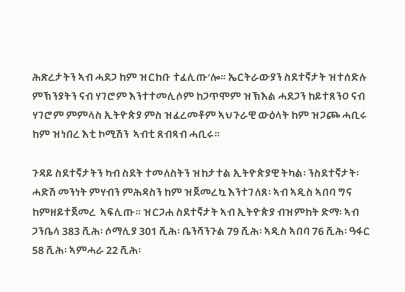ሕጽረታትን ኣብ ሓደጋ ከም ዝርከቡ ተፈሊጡ’ሎ። ኤርትራውያን ስደተኛታት ዝተሰድሉ ምኽንያትን ናብ ሃገሮም እንተተመሊሶም ከጋጥሞም ዝኽእል ሓደጋን ከይተጸንዐ ናብ ሃገሮም ምምላስ ኢትዮጵያ ምስ ዝፈረመቶም ኣህጉራዊ ውዕላት ከም ዝጋጮ ሓቢሩ ከም ዝነበረ እቲ ኮሚሽን  ኣብቲ ጸብጻብ ሓቢሩ።

ጉዳይ ስደተኛታትን ካብ ስደት ተመለስትን ዝከታተል ኢትዮጵያዊ ትካል፡ ንስደተኛታት፡ ሓድሽ መንነት ምሃብን ምሕዳስን ከም ዝጀመረኳ እንተገለጸ፡ ኣብ ኣዲስ ኣበባ ግና ከምዘይተጀመረ  ኣፍሊጡ። ዝርጋሐ ስደተኛታት ኣብ ኢትዮጵያ ብዝምከት ድማ፡ ኣብ ጋንቤላ 383 ሺሕ፡ ሶማሊያ 301 ሺሕ፡ ቤንሻንጉል 79 ሺሕ፡ ኣዲስ ኣበባ 76 ሺሕ፡ ዓፋር 58 ሺሕ፡ ኣምሓራ 22 ሺሕ፡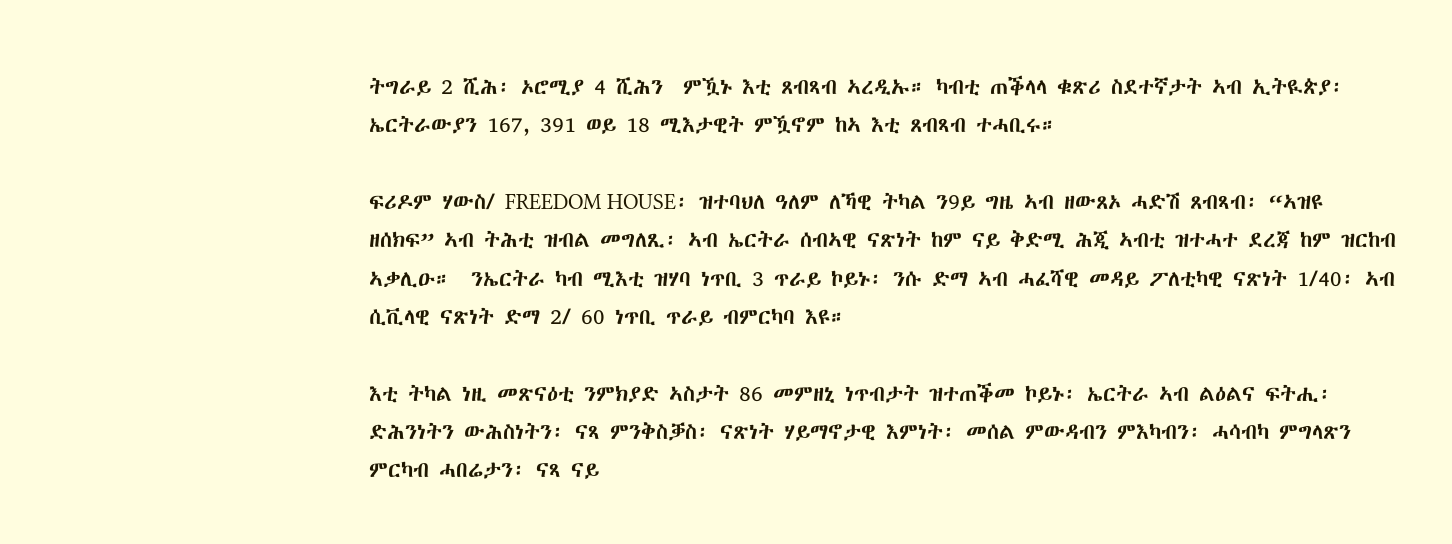ትግራይ 2 ሺሕ፡ ኦሮሚያ 4 ሺሕን  ምዃኑ እቲ ጸብጻብ ኣረዲኡ። ካብቲ ጠቕላላ ቁጽሪ ስደተኛታት ኣብ ኢትዪጵያ፡ ኤርትራውያን 167, 391 ወይ 18 ሚእታዊት ምዃኖም ከኣ እቲ ጸብጻብ ተሓቢሩ።

ፍሪዶም ሃውስ/ FREEDOM HOUSE፡ ዝተባህለ ዓለም ለኻዊ ትካል ን9ይ ግዜ ኣብ ዘውጸኦ ሓድሽ ጸብጻብ፡ “ኣዝዩ ዘሰክፍ” ኣብ ትሕቲ ዝብል መግለጺ፡ ኣብ ኤርትራ ሰብኣዊ ናጽነት ከም ናይ ቅድሚ ሕጂ ኣብቲ ዝተሓተ ደረጃ ከም ዝርከብ ኣቃሊዑ።  ንኤርትራ ካብ ሚእቲ ዝሃባ ነጥቢ 3 ጥራይ ኮይኑ፡ ንሱ ድማ ኣብ ሓፈሻዊ መዳይ ፖለቲካዊ ናጽነት 1/40፡ ኣብ ሲቪላዊ ናጽነት ድማ 2/ 60 ነጥቢ ጥራይ ብምርካባ እዩ።

እቲ ትካል ነዚ መጽናዕቲ ንምክያድ ኣስታት 86 መምዘኒ ነጥብታት ዝተጠቕመ ኮይኑ፡ ኤርትራ ኣብ ልዕልና ፍትሒ፡ ድሕንነትን ውሕስነትን፡ ናጻ ምንቅስቓስ፡ ናጽነት ሃይማኖታዊ እምነት፡ መሰል ምውዳብን ምእካብን፡ ሓሳብካ ምግላጽን ምርካብ ሓበሬታን፡ ናጻ ናይ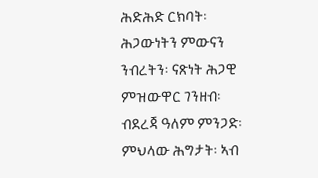ሕድሕድ ርክባት፡ ሕጋውነትን ምውናን ንብረትን፡ ናጽነት ሕጋዊ ምዝውዋር ገንዘብ፡ ብደረጃ ዓለም ምንጋድ፡ ምህላው ሕግታት፡ ኣብ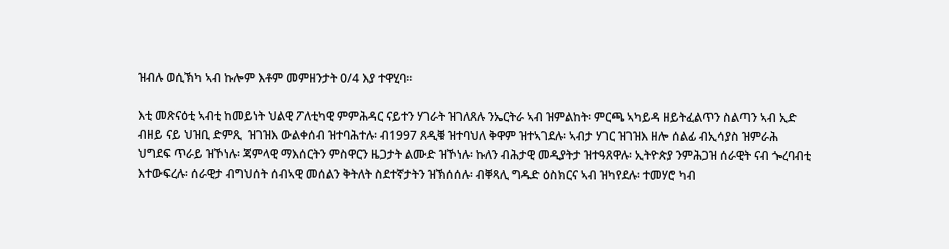ዝብሉ ወሲኽካ ኣብ ኩሎም እቶም መምዘንታት 0/4 እያ ተዋሂባ።

እቲ መጽናዕቲ ኣብቲ ከመይነት ህልዊ ፖለቲካዊ ምምሕዳር ናይተን ሃገራት ዝገለጸሉ ንኤርትራ ኣብ ዝምልከት፡ ምርጫ ኣካይዳ ዘይትፈልጥን ስልጣን ኣብ ኢድ ብዘይ ናይ ህዝቢ ድምጺ  ዝገዝእ ውልቀሰብ ዝተባሕተሉ፡ ብ1997 ጸዲቑ ዝተባህለ ቅዋም ዝተኣገደሉ፡ ኣብታ ሃገር ዝገዝእ ዘሎ ሰልፊ ብኢሳያስ ዝምራሕ ህግደፍ ጥራይ ዝኾነሉ፡ ጃምላዊ ማእሰርትን ምስዋርን ዜጋታት ልሙድ ዝኾነሉ፡ ኩለን ብሕታዊ መዲያትታ ዝተዓጸዋሉ፡ ኢትዮጵያ ንምሕጋዝ ሰራዊት ናብ ጐረባብቲ እተውፍረሉ፡ ሰራዊታ ብግህሰት ሰብኣዊ መሰልን ቅትለት ስደተኛታትን ዝኽሰሰሉ፡ ብቐጻሊ ግዱድ ዕስክርና ኣብ ዝካየደሉ፡ ተመሃሮ ካብ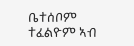ቤተሰቦም ተፈልዮም ኣብ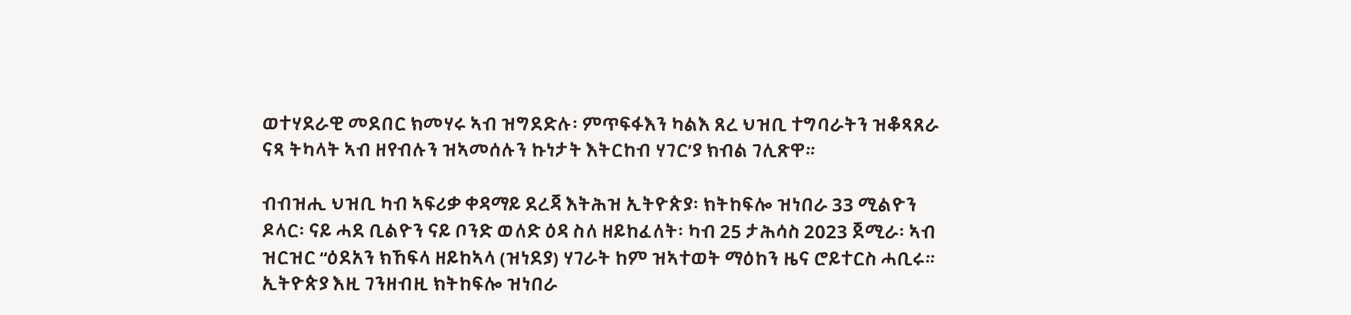ወተሃደራዊ መደበር ክመሃሩ ኣብ ዝግደድሉ፡ ምጥፍፋእን ካልእ ጸረ ህዝቢ ተግባራትን ዝቆጻጸራ ናጻ ትካላት ኣብ ዘየብሉን ዝኣመሰሉን ኩነታት እትርከብ ሃገር’ያ ክብል ገሊጽዋ።

ብብዝሒ ህዝቢ ካብ ኣፍሪቃ ቀዳማይ ደረጃ እትሕዝ ኢትዮጵያ፡ ክትከፍሎ ዝነበራ 33 ሚልዮን ዶላር፡ ናይ ሓደ ቢልዮን ናይ ቦንድ ወለድ ዕዳ ስለ ዘይከፈለት፡ ካብ 25 ታሕሳስ 2023 ጀሚራ፡ ኣብ ዝርዝር “ዕደአን ክኸፍላ ዘይከኣላ (ዝነደያ) ሃገራት ከም ዝኣተወት ማዕከን ዜና ሮይተርስ ሓቢሩ። ኢትዮጵያ እዚ ገንዘብዚ ክትከፍሎ ዝነበራ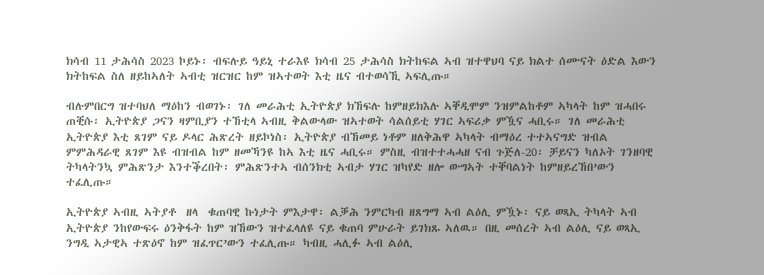ክሳብ 11 ታሕሳስ 2023 ኮይኑ፡ ብፍሉይ ዓይኒ ተራእዩ ክሳብ 25 ታሕሳስ ክትከፍል ኣብ ዝተዋህባ ናይ ክልተ ሰሙናት ዕድል እውን ክትከፍል ስለ ዘይከኣለት ኣብቲ ዝርዝር ከም ዝኣተወት እቲ ዜና ብተወሳኺ ኣፍሊጡ።

ብሉምበርግ ዝተባህለ ማዕከን ብወገኑ፡ ገለ መራሕቲ ኢትዮጵያ ክኸፍሉ ከምዘይክእሉ ኣቐዲሞም ንዝምልከቶም ኣካላት ከም ዝሓበሩ ጠቒሱ፡ ኢትዮጵያ ጋናን ዛምቢያን ተኸቲላ ኣብዚ ቅልውላው ዝኣተወት ሳልሰይቲ ሃገር ኣፍሪቃ ምዃና ሓቢሩ። ገለ መራሕቲ ኢትዮጵያ እቲ ጸገም ናይ ዶላር ሕጽረት ዘይኮነስ፡ ኢትዮጵያ ብኸመይ ነቶም ዘለቅሕዋ ኣካላት ብማዕረ ተተኣናግድ ዝብል ምምሕዳራዊ ጸገም እዩ ብዝብል ከም ዘመኻንዩ ከኣ እቲ ዜና ሓቢሩ። ምስዚ ብዝተተሓሓዘ ናብ ጉጅለ-20፡ ቻይናን ካለኦት ገንዘባዊ ትካላትንኳ ምሕጽንታ እንተቕረበት፡ ምሕጽንተኣ ብሰንክቲ ኣብታ ሃገር ዝካየድ ዘሎ ውግኣት ተቐባልነት ከምዘይረኸበ’ውን ተፈሊጡ።

ኢትዮጵያ ኣብዚ ኣትያቶ  ዘላ  ቁጠባዊ ኩነታት ምእታዋ፡ ልቓሕ ንምርካብ ዘጸግማ ኣብ ልዕሊ ምዃኑ፡ ናይ ወጻኢ ትካላት ኣብ ኢትዮጵያ ንከየውፍሩ ዕንቅፋት ከም ዝኸውን ዝተፈላለዩ ናይ ቁጠባ ምሁራት ይገክጹ ኣለዉ። በዚ መሰረት ኣብ ልዕሊ ናይ ወጻኢ ንግዲ ኣታዊኣ ተጽዕኖ ከም ዝፈጥር’ውን ተፈሊጡ። ካብዚ ሓሊፉ ኣብ ልዕሊ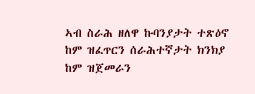ኣብ ስራሕ ዘለዋ ኩባንያታት ተጽዕኖ ከም ዝፈጥርን ሰራሕተኛታት ክንክያ ከም ዝጀመራን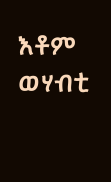እቶም ወሃብቲ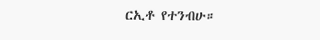ርኢቶ የተንብሁ።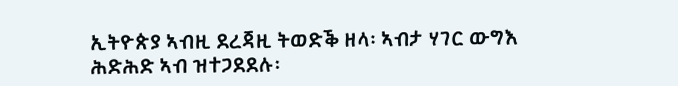ኢትዮጵያ ኣብዚ ደረጃዚ ትወድቕ ዘላ፡ ኣብታ ሃገር ውግእ ሕድሕድ ኣብ ዝተጋደደሉ፡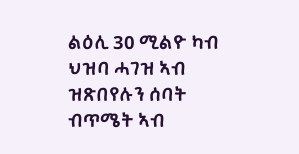ልዕሊ 30 ሚልዮ ካብ ህዝባ ሓገዝ ኣብ ዝጽበየሉን ሰባት ብጥሜት ኣብ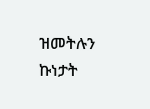ዝመትሉን ኩነታት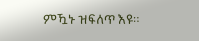ምዃኑ ዝፍለጥ እዩ።